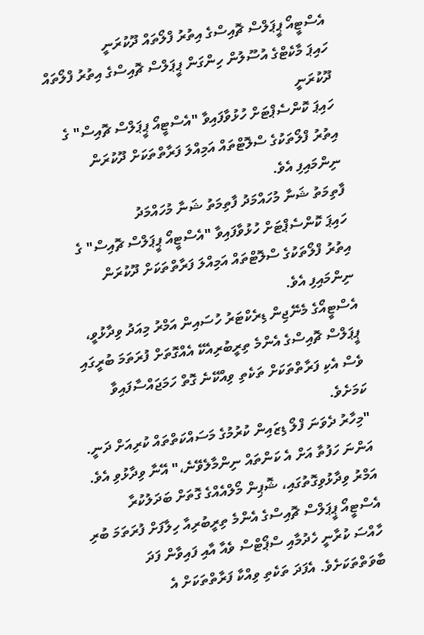އެސްޓީއޯ ޕީޕަލްސް ޗޮއިސްގެ އިތުރު ފްލޯތައް ދޫކުރަނީ
ހައިޕަ މާކެޓްގެ އުސޫލުން ހިންގަން ޕީޕަލްސް ޗޮއިސްގެ އިތުރު ފްލޯތައް ދޫކުރަނީ
ހައިޕަ ކޮންސެޕްޓަށް ހުޅުވާފައިވާ "އެސްޓީއޯ ޕީޕަލްސް ޗޮއިސް" ގެ އިތުރު ފްލޯތަކުގެ ސްލޮޓްތައް އަމިއްލަ ފަރާތްތަކަށް ދޫކުރަން ނިންމައިފި އެވެ.
ފާތިމަތު ޝަނާ މުހައްމަދު ފާތިމަތު ޝަނާ މުހައްމަދު
ހައިޕަ ކޮންސެޕްޓަށް ހުޅުވާފައިވާ "އެސްޓީއޯ ޕީޕަލްސް ޗޮއިސް" ގެ އިތުރު ފްލޯތަކުގެ ސްލޮޓްތައް އަމިއްލަ ފަރާތްތަކަށް ދޫކުރަން ނިންމައިފި އެވެ.
އެސްޓީއޯގެ މެނޭޖިން ޑިރެކްޓަރު ހުސައިން އަމްރު މިއަދު ވިދާޅުވީ، ޕީޕަލްސް ޗޮއިސްގެ އެންމެ ތިރީބުރިއެކޭ އެއްގޮތަށް ފުރަތަމަ ބުރީގައި ވެސް އެކި ފަރާތްތަކަށް ތަކެތި ވިއްކޭނެ ގޮތް ހަމަޖައްސާފައިވާ ކަމަށެވެ.
"މިހާރު ދެވަނަ ފްލޯ ޑިޒައިން ކުރުމުގެ މަސައްކަތްތައް ކުރިއަށް ދަނީ. އަންނަ ހަފުތާ އަށް އެ ކަންތައް ނިންމާލެވޭނެ،" އޭނާ ވިދާޅުވި އެވެ.
އަމްރު ވިދާޅުވިގޮތުގައި، ޝޮޕިން މޯލްއެއްގެ ގޮތަށް ބަދަލުކުރާ އެސްޓީއޯ ޕީޕަލްސް ޗޮއިސްގެ އެންމެ ތިރީބުރިއާ ހިލާފަށް ފުރަތަމަ ބުރި ހާއްސަ ކުރާނީ ހެދުމާއި ސްޕޯޓްސް ވެއާ އާއި ފައިވާން ފަދަ ބާވަތްތަކަށެވެ. އެފަދަ ތަކެތި ވިއްކާ ފަރާތްތަކަށް އެ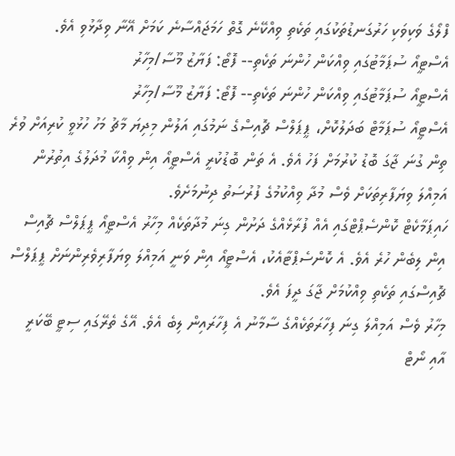ފްލޯގެ ވަކިވަކި ހަރުގަނޑުތަކުގައި ތަކެތި ވިއްކޭނެ ގޮތް ހަމަޖައްސާނެ ކަމަށް އޭނާ ވިދާޅުވި އެވެ.
އެސްޓީއޯ ސުޕަމާޓުގައި ވިއްކަން ހުންނަ ތަކެތި-- ފޮޓޯ: ފަޔާޒު މޫސާ/މިހާރު
އެސްޓީއޯ ސުޕަމާޓުގައި ވިއްކަން ހުންނަ ތަކެތި-- ފޮޓޯ: ފަޔާޒު މޫސާ/މިހާރު
އެސްޓީއޯ ސުޕަމާޓް ބަދަލުކޮށް، ޕީޕަލްސް ޗޮއިސްގެ ނަމުގައި އަލުން މިދިޔަ މާޗު މަހު ހުޅުވީ ކުރިއަށް ވުރެ ތިން ގުނަ ޖާގަ ބޮޑު ކުރުމަށް ފަހު އެވެ. އެ ތަން ބޮޑުކުރީ އެސްޓީއޯ އިން ވިއްކާ މުދަލުގެ އިތުރުން އަމިއްލަ ވިޔަފާރިތަކަށް ވެސް މުދާ ވިއްކުމުގެ ފުރުސަތު ދިނުމަށެވެ.
ހައިޕަމާކެޓް ކޮންސެޕްޓްގައި އެއް ފުރާޅެއްގެ ދަށުން ގިނަ މުދާތަކެއް މިހާރު އެސްޓީއޯ ޕީޕަލްސް ޗޮއިސް އިން ލިބެން ހުރެ އެވެ. އެ ކޮންސެޕްޓާއެކު، އެސްޓީއޯ އިން ވަނީ އަމިއްލަ ވިޔަފާރިވެރިންނަށް ޕީޕަލްސް ޗޮއިސްގައި ތަކެތި ވިއްކުމަށް ޖާގަ ދީފަ އެވެ.
މިހާރު ވެސް އަމިއްލަ ގިނަ ފިހާރަތަކެއްގެ ސާމާނު އެ ފިހާރައިން ލިބެ އެވެ. އޭގެ ތެރޭގައި ސިޓީ ބޭކަރީ އާއި ނޯޓް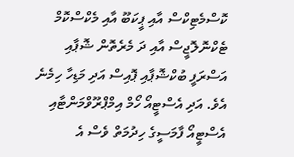ކޮސްމެޓިކްސް އާއި ޕީކަބޫ އާއި މެކްސްކޮމް ޓެކްނޮލޮޖީސް އާއި ދަ މެރެތޮން ޝޮޕާއި އަސްރަފީ ބުކްޝޮޕާއި ޕޮއިސް އަދި މަޑިހާ ހިމެނެ އެވެ. އަދި އެސްޓީއޯ ހޯމް އިމްޕްރޫވްމަންޓާއި އެސްޓީއޯ ފާމަސީގެ ހިދުމަތް ވެސް އެ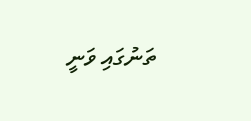ތަނުގައި ވަނީ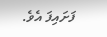ފަށައިފަ އެވެ.